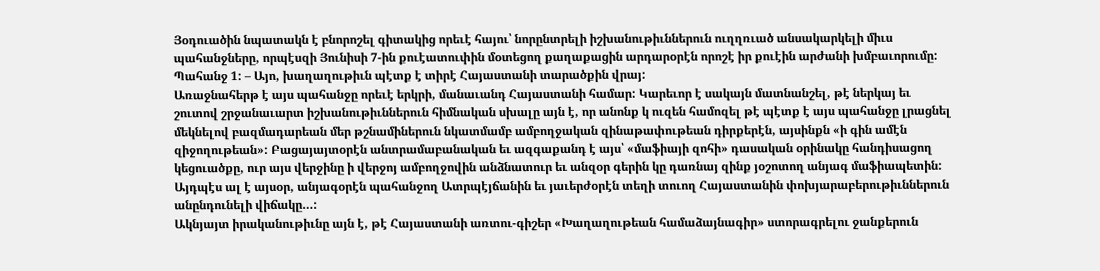Յօդուածին նպատակն է բնորոշել գիտակից որեւէ հայու՝ նորընտրելի իշխանութիւններուն ուղղռւած անսակարկելի միւս պահանջները, որպէսզի Յունիսի 7-ին քուէատուփին մօտեցող քաղաքացին արդարօրէն որոշէ իր քուէին արժանի խմբաւորումը:
Պահանջ 1: – Այո, խաղաղութիւն պէտք է տիրէ Հայաստանի տարածքին վրայ:
Առաջնահերթ է այս պահանջը որեւէ երկրի, մանաւանդ Հայաստանի համար: Կարեւոր է սակայն մատնանշել, թէ ներկայ եւ շուտով շրջանաւարտ իշխանութիւններուն հիմնական սխալը այն է, որ անոնք կ ուզեն համոզել թէ պէտք է այս պահանջը լրացնել մեկնելով բազմադարեան մեր թշնամիներուն նկատմամբ ամբողջական զինաթափութեան դիրքերէն, այսինքն «ի գին ամէն զիջողութեան»: Բացայայտօրէն անտրամաբանական եւ ազգաքանդ է այս՝ «մաֆիայի զոհի» դասական օրինակը հանդիսացող կեցուածքը, ուր այս վերջինը ի վերջոյ ամբողջովին անձնատուր եւ անզօր գերին կը դառնայ զինք յօշոտող անյագ մաֆիապետին: Այդպէս ալ է այսօր, անյագօրէն պահանջող Ատրպէյճանին եւ յաւերժօրէն տեղի տուող Հայաստանին փոխյարաբերութիւններուն անընդունելի վիճակը…:
Ակնյայտ իրականութիւնը այն է, թէ Հայաստանի առտու-գիշեր «Խաղաղութեան համաձայնագիր» ստորագրելու ջանքերուն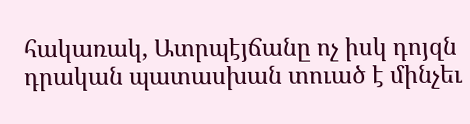հակառակ, Ատրպէյճանը ոչ իսկ դոյզն դրական պատասխան տուած է մինչեւ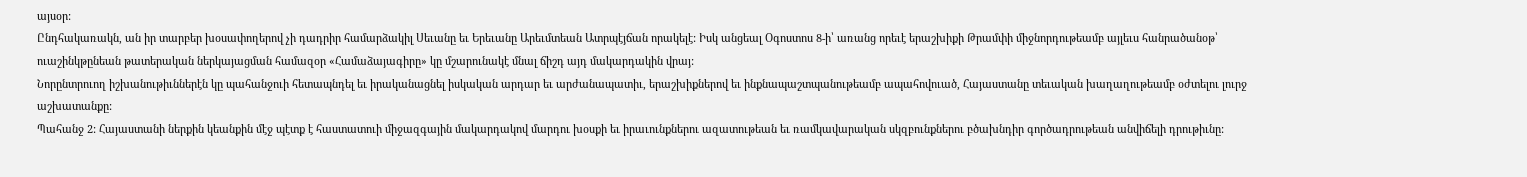այսօր:
Ընդհակառակն, ան իր տարբեր խօսափողերով չի դադրիր համարձակիլ Սեւանը եւ Երեւանը Արեւմտեան Ատրպէյճան որակելէ: Իսկ անցեալ Օգոստոս 8-ի՝ առանց որեւէ երաշխիքի Թրամփի միջնորդութեամբ այլեւս հանրածանօթ՝ ուաշինկթընեան թատերական ներկայացման համազօր «Համաձայագիրը» կը մշարունակէ մնալ ճիշդ այդ մակարդակին վրայ:
Նորընտրուող իշխանութիւններէն կը պահանջուի հետապնդել եւ իրականացնել իսկական արդար եւ արժանապատիւ, երաշխիքներով եւ ինքնապաշտպանութեամբ ապահովուած, Հայաստանը տեւական խաղաղութեամբ օժտելու լուրջ աշխատանքը:
Պահանջ 2: Հայաստանի ներքին կեանքին մէջ պէտք է հաստատուի միջազգային մակարդակով մարդու խօսքի եւ իրաւունքներու ազատութեան եւ ռամկավարական սկզբունքներու բծախնդիր գործադրութեան անվիճելի դրութիւնը: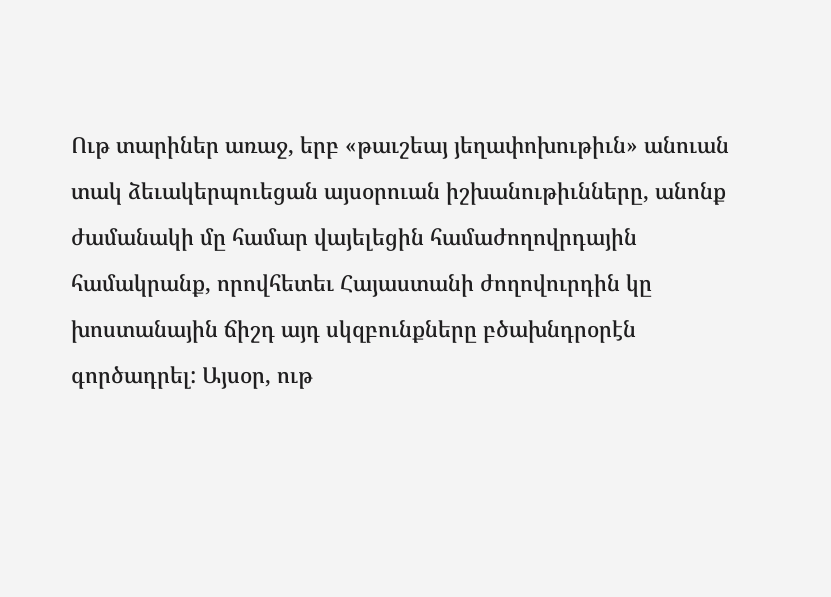Ութ տարիներ առաջ, երբ «թաւշեայ յեղափոխութիւն» անուան տակ ձեւակերպուեցան այսօրուան իշխանութիւնները, անոնք ժամանակի մը համար վայելեցին համաժողովրդային համակրանք, որովհետեւ Հայաստանի ժողովուրդին կը խոստանային ճիշդ այդ սկզբունքները բծախնդրօրէն գործադրել: Այսօր, ութ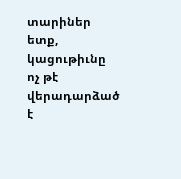տարիներ ետք, կացութիւնը ոչ թէ վերադարձած է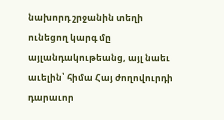նախորդ շրջանին տեղի ունեցող կարգ մը այլանդակութեանց, այլ նաեւ աւելին՝ հիմա Հայ ժողովուրդի դարաւոր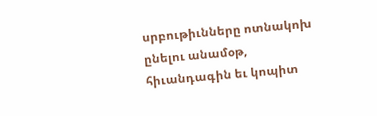սրբութիւնները ոտնակոխ ընելու անամօթ, հիւանդագին եւ կոպիտ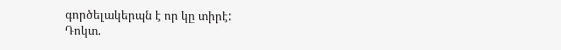գործելակերպն է որ կը տիրէ:
Դոկտ.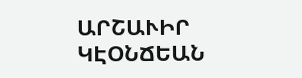ԱՐՇԱՒԻՐ ԿԷՕՆՃԵԱՆ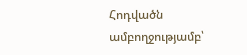Հոդվածն ամբողջությամբ՝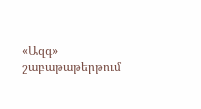«Ազգ» շաբաթաթերթում